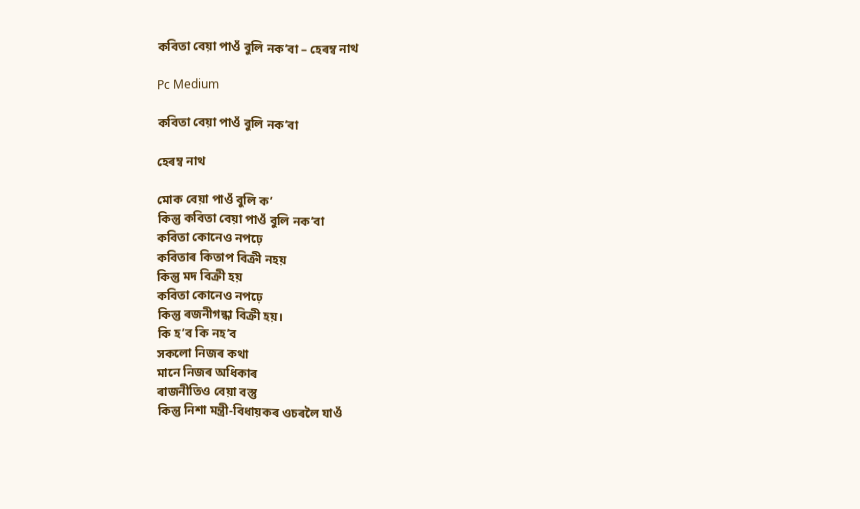কবিতা বেয়া পাওঁ বুলি নক’বা – হেৰম্ব নাথ

Pc Medium

কবিতা বেয়া পাওঁ বুলি নক’বা

হেৰম্ব নাথ

মোক বেয়া পাওঁ বুলি ক’
কিন্তু কবিতা বেয়া পাওঁ বুলি নক’বা
কবিতা কোনেও নপঢ়ে
কবিতাৰ কিতাপ বিক্ৰী নহয়
কিন্তু মদ বিক্ৰী হয়
কবিতা কোনেও নপঢ়ে
কিন্তু ৰজনীগন্ধা বিক্ৰী হয়।
কি হ’ব কি নহ’ব
সকলো নিজৰ কথা
মানে নিজৰ অধিকাৰ
ৰাজনীতিও বেয়া বস্তু
কিন্তু নিশা মন্ত্ৰী-বিধায়কৰ ওচৰলৈ যাওঁ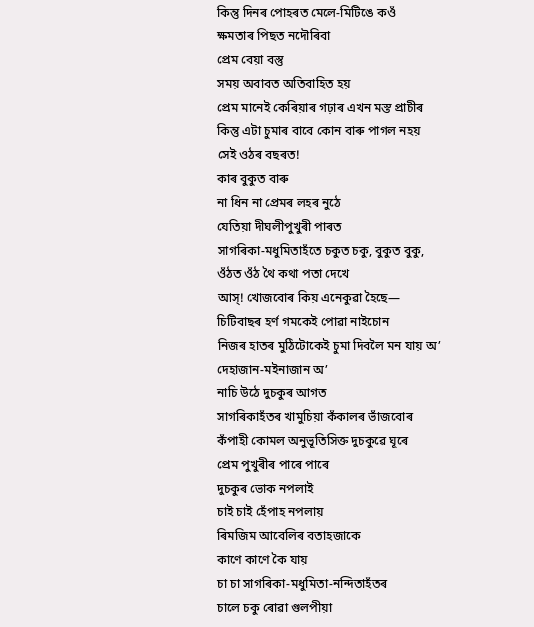কিন্তু দিনৰ পোহৰত মেলে-মিটিঙে কওঁ
ক্ষমতাৰ পিছত নদৌৰিবা
প্ৰেম বেয়া বস্তু
সময় অবাবত অতিবাহিত হয়
প্ৰেম মানেই কেৰিয়াৰ গঢ়াৰ এখন মস্ত প্ৰাচীৰ
কিন্তু এটা চুমাৰ বাবে কোন বাৰু পাগল নহয়
সেই ওঠৰ বছৰত!
কাৰ বুকুত বাৰু
না ধিন না প্ৰেমৰ লহৰ নুঠে
যেতিয়া দীঘলীপুখুৰী পাৰত
সাগৰিকা-মধুমিতাহঁতে চকুত চকু, বুকুত বুকু,
ওঁঠত ওঁঠ থৈ কথা পতা দেখে
আস্! খোজবোৰ কিয় এনেকুৱা হৈছে—
চিটিবাছৰ হৰ্ণ গমকেই পোৱা নাইচোন
নিজৰ হাতৰ মুঠিটোকেই চুমা দিবলৈ মন যায় অ’
দেহাজান-মইনাজান অ’
নাচি উঠে দুচকুৰ আগত
সাগৰিকাহঁতৰ খামুচিয়া কঁকালৰ ভাঁজবোৰ
কঁপাহী কোমল অনুভূতিসিক্ত দুচকুৱে ঘূৰে
প্ৰেম পুখুৰীৰ পাৰে পাৰে
দুচকুৰ ভোক নপলাই
চাই চাই হেঁপাহ নপলায়
ৰিমজিম আবেলিৰ বতাহজাকে
কাণে কাণে কৈ যায়
চা চা সাগৰিকা-মধুমিতা-নন্দিতাহঁতৰ
চালে চকু ৰোৱা গুলপীয়া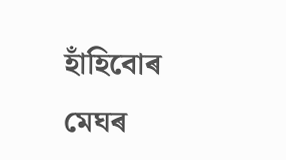হাঁহিবোৰ
মেঘৰ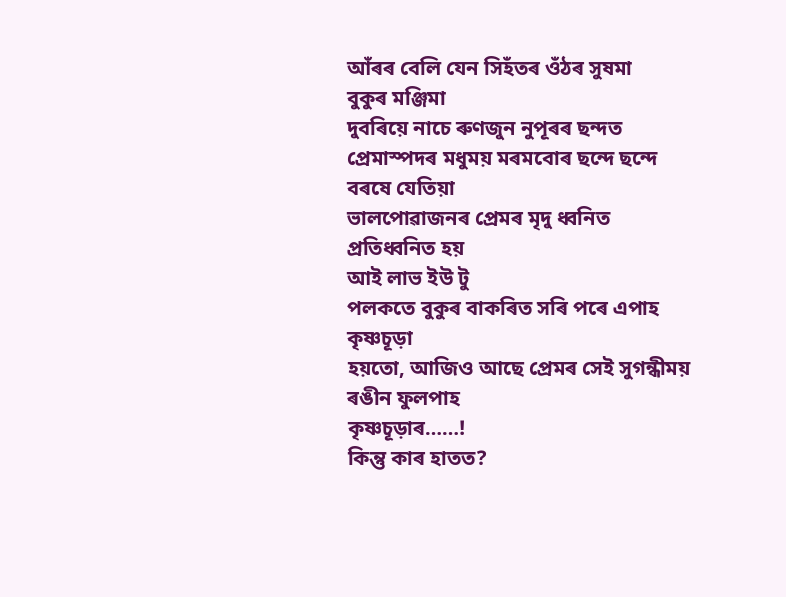আঁৰৰ বেলি যেন সিহঁতৰ ওঁঠৰ সুষমা
বুকুৰ মঞ্জিমা
দুবৰিয়ে নাচে ৰুণজুন নুপূৰৰ ছন্দত
প্ৰেমাস্পদৰ মধুময় মৰমবোৰ ছন্দে ছন্দে বৰষে যেতিয়া
ভালপোৱাজনৰ প্ৰেমৰ মৃদু ধ্বনিত
প্ৰতিধ্বনিত হয়
আই লাভ ইউ টু
পলকতে বুকুৰ বাকৰিত সৰি পৰে এপাহ কৃষ্ণচূড়া
হয়তো, আজিও আছে প্ৰেমৰ সেই সুগন্ধীময়
ৰঙীন ফুলপাহ
কৃষ্ণচূড়াৰ……!
কিন্তু কাৰ হাতত?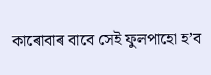কাৰোবাৰ বাবে সেই ফুলপাহো হ’ব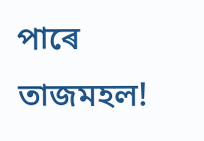পাৰে
তাজমহল!